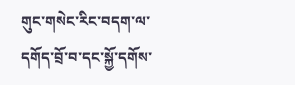གུང་གསེང་རིང་བདག་ལ་དགོད་བྲོ་བ་དང་སྐྱོ་དགོས་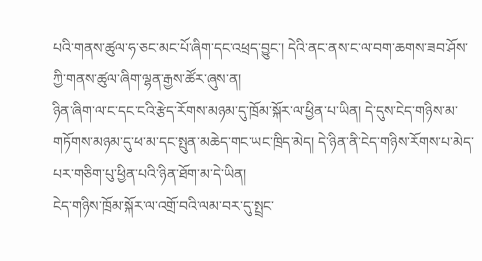པའི་གནས་ཚུལ་ཧ་ཅང་མང་པོ་ཞིག་དང་འཕྲད་བྱུང་། དེའི་ནང་ནས་ང་ལ་བག་ཆགས་ཟབ་ཤོས་ཀྱི་གནས་ཚུལ་ཞིག་ལྷན་རྒྱས་ཚོར་ཞུས་ན།
ཉིན་ཞིག་ལ་ང་དང་ངའི་རྩེད་རོགས་མཉམ་དུ་ཁྲོམ་སྐོར་ལ་ཕྱིན་པ་ཡིན། དེ་དུས་ངེད་གཉིས་མ་གཏོགས་མཉམ་དུ་ཕ་མ་དང་སྤུན་མཆེད་གང་ཡང་ཁྲིད་མེད། དེ་ཉིན་ནི་ངེད་གཉིས་རོགས་པ་མེད་པར་གཅིག་པུ་ཕྱིན་པའི་ཉིན་ཐོག་མ་དེ་ཡིན།
ངེད་གཉིས་ཁྲོམ་སྐོར་ལ་འགྲོ་བའི་ལམ་བར་དུ་སྤྲང་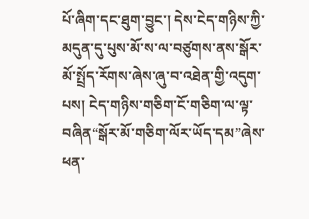པོ་ཞིག་དང་ཐུག་བྱུང་། དེས་ངེད་གཉིས་ཀྱི་མདུན་དུ་པུས་མོ་ས་ལ་བཙུགས་ནས་སྒོར་མོ་སྤྲོད་རོགས་ཞེས་ཞུ་བ་འཐེན་གྱི་འདུག་པས། ངེད་གཉིས་གཅིག་ངོ་གཅིག་ལ་ལྟ་བཞིན“སྒོར་མོ་གཅིག་ལོར་ཡོད་དམ”ཞེས་ཕན་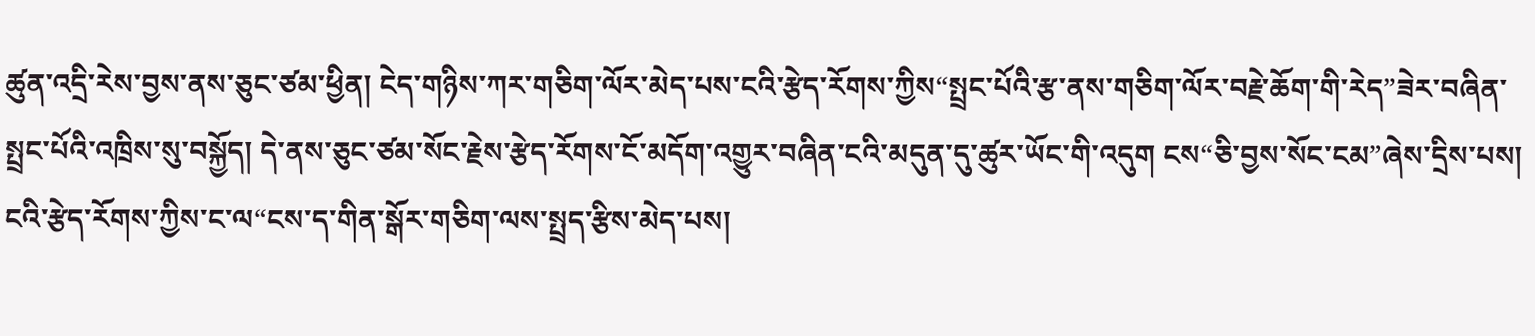ཚུན་འདྲི་རེས་བྱས་ནས་ཅུང་ཙམ་ཕྱིན། ངེད་གཉིས་ཀར་གཅིག་ལོར་མེད་པས་ངའི་རྩེད་རོགས་ཀྱིས“སྤྲང་པོའི་རྩ་ནས་གཅིག་ལོར་བརྗེ་ཆོག་གི་རེད”ཟེར་བཞིན་སྤྲང་པོའི་འཁྲིས་སུ་བསྐྱོད། དེ་ནས་ཅུང་ཙམ་སོང་རྗེས་རྩེད་རོགས་ངོ་མདོག་འགྱུར་བཞིན་ངའི་མདུན་དུ་ཚུར་ཡོང་གི་འདུག ངས“ཅི་བྱས་སོང་ངམ”ཞེས་དྲིས་པས། ངའི་རྩེད་རོགས་ཀྱིས་ང་ལ“ངས་ད་གིན་སྒོར་གཅིག་ལས་སྤྲད་རྩིས་མེད་པས།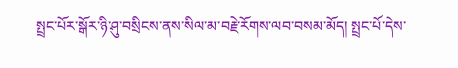སྤྲང་པོར་སྒོར་ཉི་ཤུ་བསྲིངས་ནས་སིལ་མ་བརྗེ་རོགས་ལབ་བསམ་མོད། སྤྲང་པོ་དེས་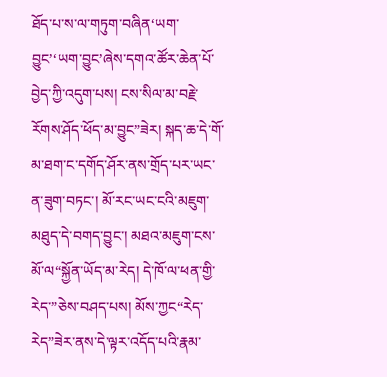ཐོད་པ་ས་ལ་གཏུག་བཞིན‘ཡག་བྱུང’‘ཡག་བྱུང’ཞེས་དགའ་ཚོར་ཆེན་པོ་བྱེད་ཀྱི་འདུག་པས། ངས་སིལ་མ་བརྗེ་རོགས་ཤོད་ཕོད་མ་བྱུང”ཟེར། སྐད་ཆ་དེ་གོ་མ་ཐག་ང་དགོད་ཤོར་ནས་གྲོད་པར་ཡང་ན་ཟུག་བཏང་། མོ་རང་ཡང་ངའི་མཇུག་མཐུད་དེ་བགད་བྱུང་། མཐའ་མཇུག་ངས་མོ་ལ“སྐྱོན་ཡོད་མ་རེད། དེ་ཁོ་ལ་ཕན་གྱི་རེད་”ཅེས་བཤད་པས། མོས་ཀྱང“རེད་རེད”ཟེར་ནས་དེ་ལྟར་འདོད་པའི་རྣམ་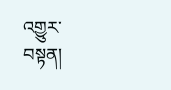འགྱུར་བསྟན།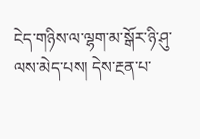ངེད་གཉིས་ལ་ལྷག་མ་སྒོར་ཉི་ཤུ་ལས་མེད་པས། དེས་རྔན་པ་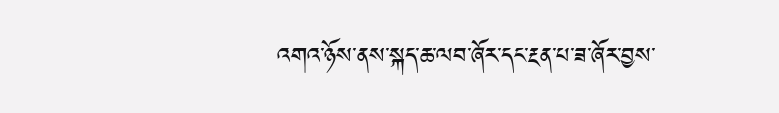འགའ་ཉོས་ནས་སྐད་ཆ་ལབ་ཞོར་དང་རྔན་པ་ཟ་ཞོར་བྱས་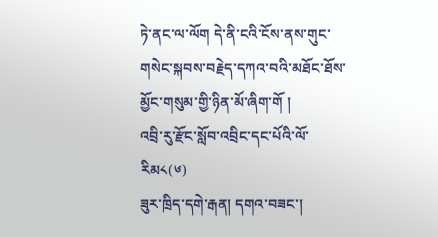ཏེ་ནང་ལ་ལོག དེ་ནི་ངའི་ངོས་ནས་གུང་གསེང་སྐབས་བརྗེད་དཀའ་བའི་མཐོང་ཐོས་མྱོང་གསུམ་གྱི་ཉིན་མོ་ཞིག་གོ །
འབྲི་རུ་རྫོང་སློབ་འབྲིང་དང་པོའི་ལོ་རིམ༨(༦)
ཟུར་ཁྲིད་དགེ་རྒན། དགའ་བཟང་།